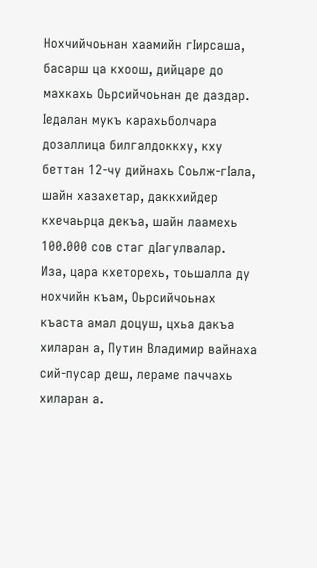Нохчийчоьнан хаамийн гIирсаша, басарш ца кхоош, дийцаре до махкахь Оьрсийчоьнан де даздар. Iедалан мукъ карахьболчара дозаллица билгалдоккху, кху беттан 12-чу дийнахь Соьлж-гIала, шайн хазахетар, даккхийдер кхечаьрца декъа, шайн лаамехь 100.000 сов стаг дIагулвалар.
Иза, цара кхеторехь, тоьшалла ду нохчийн къам, Оьрсийчоьнах къаста амал доцуш, цхьа дакъа хиларан а, Путин Владимир вайнаха сий-пусар деш, лераме паччахь хиларан а.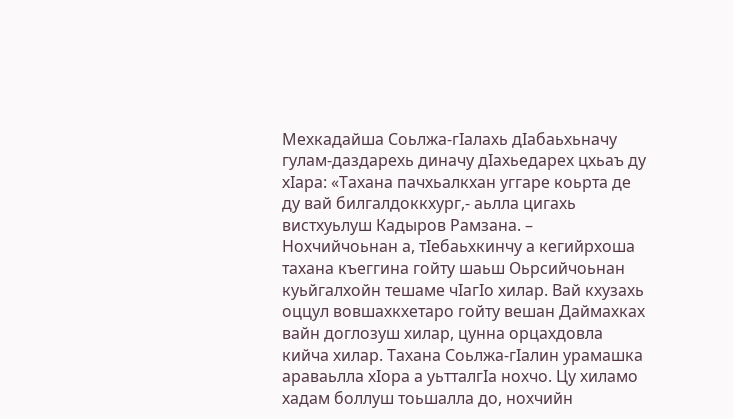Мехкадайша Соьлжа-гIалахь дIабаьхьначу гулам-даздарехь диначу дIахьедарех цхьаъ ду хIара: «Тахана пачхьалкхан уггаре коьрта де ду вай билгалдоккхург,- аьлла цигахь вистхуьлуш Кадыров Рамзана. – Нохчийчоьнан а, тIебаьхкинчу а кегийрхоша тахана къеггина гойту шаьш Оьрсийчоьнан куьйгалхойн тешаме чIагIо хилар. Вай кхузахь оццул вовшахкхетаро гойту вешан Даймахках вайн доглозуш хилар, цунна орцахдовла кийча хилар. Тахана Соьлжа-гIалин урамашка араваьлла хIора а уьтталгIа нохчо. Цу хиламо хадам боллуш тоьшалла до, нохчийн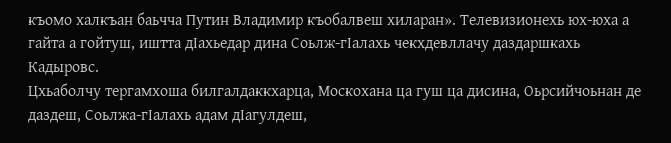къомо халкъан баьчча Путин Владимир къобалвеш хиларан». Телевизионехь юх-юха а гайта а гойтуш, иштта дIахьедар дина Соьлж-гIалахь чекхдевллачу даздаршкахь Кадыровс.
Цхьаболчу тергамхоша билгалдаккхарца, Москохана ца гуш ца дисина, Оьрсийчоьнан де даздеш, Соьлжа-гIалахь адам дIагулдеш,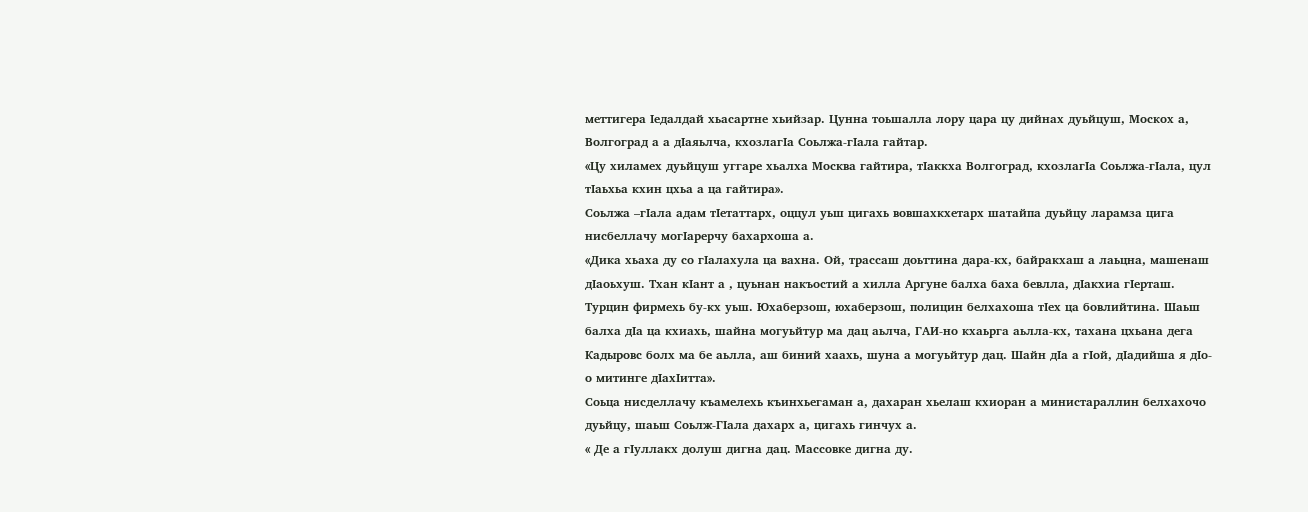меттигера Iедалдай хьасартне хьийзар. Цунна тоьшалла лору цара цу дийнах дуьйцуш, Москох а, Волгоград а а дIаяьлча, кхозлагIа Соьлжа-гIала гайтар.
«Цу хиламех дуьйцуш уггаре хьалха Москва гайтира, тIаккха Волгоград, кхозлагIа Соьлжа-гIала, цул тIаьхьа кхин цхьа а ца гайтира».
Соьлжа –гIала адам тIетаттарх, оццул уьш цигахь вовшахкхетарх шатайпа дуьйцу ларамза цига нисбеллачу могIарерчу бахархоша а.
«Дика хьаха ду со гIалахула ца вахна. Ой, трассаш доьттина дара-кх, байракхаш а лаьцна, машенаш дIаоьхуш. Тхан кIант а , цуьнан накъостий а хилла Аргуне балха баха бевлла, дIакхиа гIерташ. Турцин фирмехь бу-кх уьш. Юхаберзош, юхаберзош, полицин белхахоша тIех ца бовлийтина. Шаьш балха дIа ца кхиахь, шайна могуьйтур ма дац аьлча, ГАИ-но кхаьрга аьлла-кх, тахана цхьана дега Кадыровс болх ма бе аьлла, аш биний хаахь, шуна а могуьйтур дац. Шайн дIа а гIой, дIадийша я дIо-о митинге дIахIитта».
Соьца нисделлачу къамелехь къинхьегаман а, дахаран хьелаш кхиоран а министараллин белхахочо дуьйцу, шаьш Соьлж-ГIала дахарх а, цигахь гинчух а.
« Де а гIуллакх долуш дигна дац. Массовке дигна ду.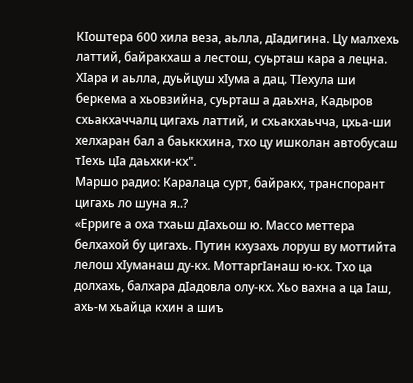КIоштера 600 хила веза, аьлла, дIадигина. Цу малхехь латтий, байракхаш а лестош, суьрташ кара а лецна. ХIара и аьлла, дуьйцуш хIума а дац. ТIехула ши беркема а хьовзийна, суьрташ а даьхна, Кадыров схьакхаччалц цигахь латтий, и схьакхаьчча, цхьа-ши хелхаран бал а баьккхина, тхо цу ишколан автобусаш тIехь цIа даьхки-кх".
Маршо радио: Каралаца сурт, байракх, транспорант цигахь ло шуна я..?
«Ерриге а оха тхаьш дIахьош ю. Массо меттера белхахой бу цигахь. Путин кхузахь лоруш ву моттийта лелош хIуманаш ду-кх. МоттаргIанаш ю-кх. Тхо ца долхахь, балхара дIадовла олу-кх. Хьо вахна а ца Iаш, ахь-м хьайца кхин а шиъ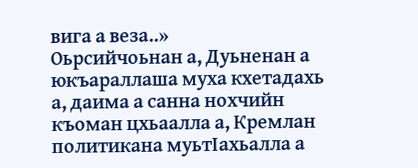вига а веза..»
Оьрсийчоьнан а, Дуьненан а юкъараллаша муха кхетадахь а, даима а санна нохчийн къоман цхьаалла а, Кремлан политикана муьтIахьалла а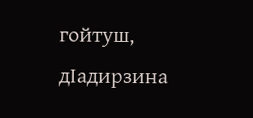гойтуш, дIадирзина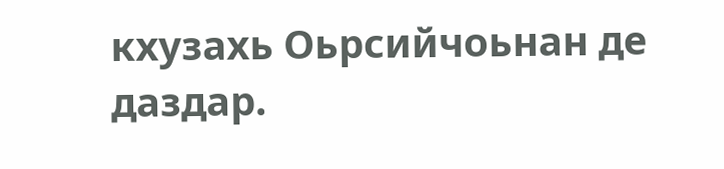кхузахь Оьрсийчоьнан де даздар.